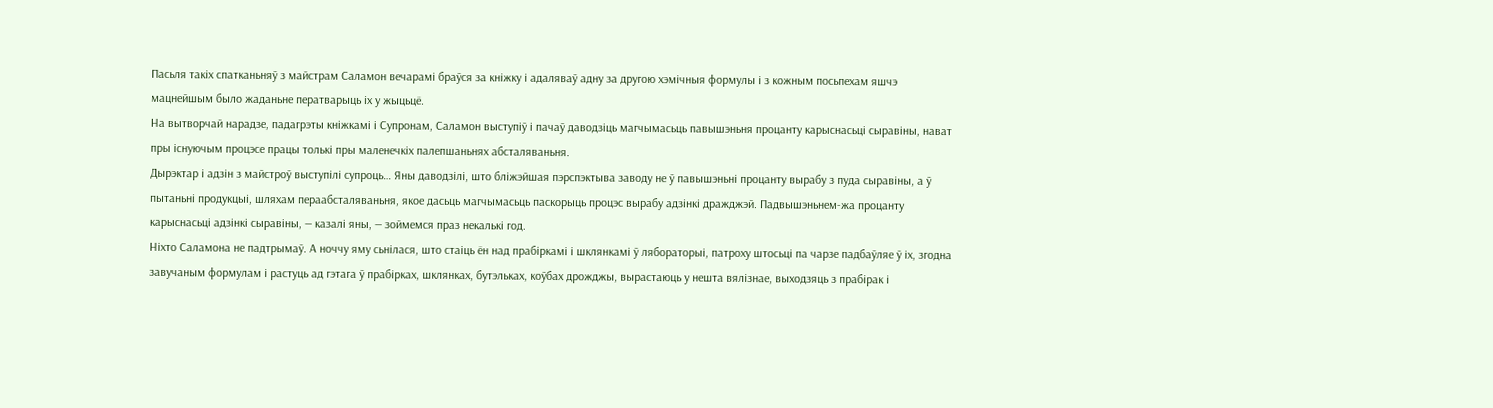Пасьля такіх спатканьняў з майстрам Саламон вечарамі браўся за кніжку і адаляваў адну за другою хэмічныя формулы і з кожным посьпехам яшчэ мацнейшым было жаданьне ператварыць іх у жыцьцё.
На вытворчай нарадзе, падагрэты кніжкамі і Супронам, Саламон выступіў і пачаў даводзіць магчымасьць павышэньня процанту карыснасьці сыравіны, нават пры існуючым процэсе працы толькі пры маленечкіх палепшаньнях абсталяваньня.
Дырэктар і адзін з майстроў выступілі супроць… Яны даводзілі, што бліжэйшая пэрспэктыва заводу не ў павышэньні процанту вырабу з пуда сыравіны, а ў пытаньні продукцыі, шляхам пераабсталяваньня, якое дасьць магчымасьць паскорыць процэс вырабу адзінкі дражджэй. Падвышэньнем-жа процанту карыснасьці адзінкі сыравіны, — казалі яны, — зоймемся праз некалькі год.
Ніхто Саламона не падтрымаў. А ноччу яму сьнілася, што стаіць ён над прабіркамі і шклянкамі ў лябораторыі, патроху штосьці па чарзе падбаўляе ў іх, згодна завучаным формулам і растуць ад гэтага ў прабірках, шклянках, бутэльках, коўбах дрожджы, вырастаюць у нешта вялізнае, выходзяць з прабірак і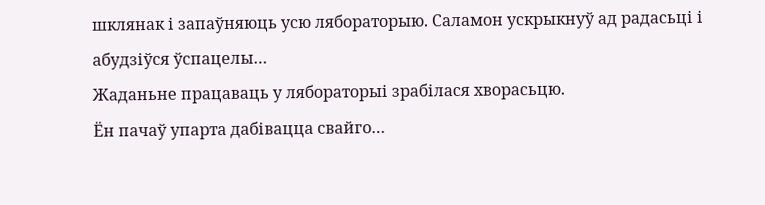шклянак і запаўняюць усю лябораторыю. Саламон ускрыкнуў ад радасьці і абудзіўся ўспацелы…
Жаданьне працаваць у лябораторыі зрабілася хворасьцю.
Ён пачаў упарта дабівацца свайго…